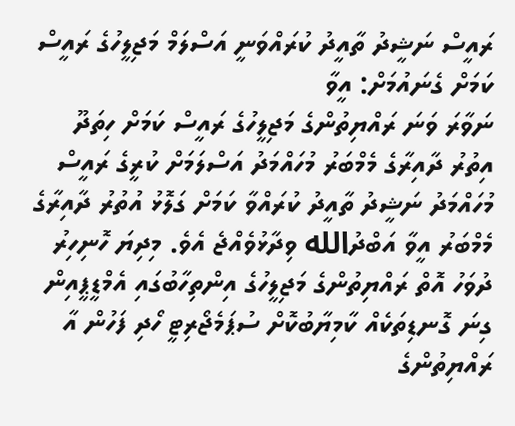ރައީސް ނަޝީދު ތާއީދު ކުރައްވަނީ އަސްލަމް މަޖިލީހުގެ ރައީސް ކަމަށް ގެނައުމަށް: އީވާ
ނަވާރަ ވަނަ ރައްޔިތުންގެ މަޖިލީހުގެ ރައީސް ކަމަށް ހިތަދޫ އިތުރު ދާއިރާގެ މެމްބަރު މުހައްމަދު އަސްލަމަށް ކުރީގެ ރައީސް މުހައްމަދު ނަޝީދު ތާއީދު ކުރައްވާ ކަމަށް ގަލޮޅު އުތުރު ދާއިރާގެ މެމްބަރު އީވާ އަބްދުالله ވިދާޅުވެއްޖެ އެވެ. މިދިޔަ ހޮނިހިރު ދުވަހު އޮތް ރައްޔިތުންގެ މަޖިލީހުގެ އިންތިހާބުގައި އެމްޑީޕީއިން ގިނަ ގޮނޑިތަކެއް ކާމިޔާބުކޮށް ސުޕަމެޖޯރިޓީ ހޯދި ފަހުން އާ ރައްޔިތުންގެ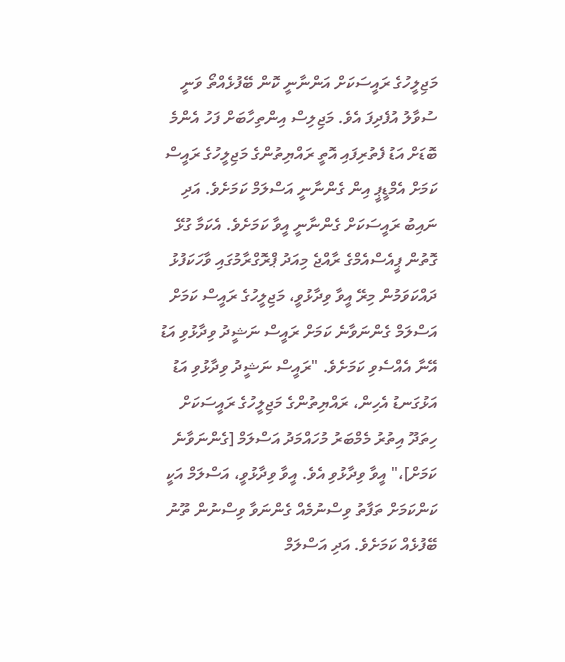މަޖިލީހުގެ ރައީސަކަށް އަންނާނީ ކޮން ބޭފުޅެއްތޯ ވަނީ ސުވާލު އުފެދިފަ އެވެ. މަޖިލިސް އިންތިހާބަށް ފަހު އެންމެ ބޮޑަށް އަޑު ފެތުރިފައި އޮތީ ރައްޔިތުންގެ މަޖިލީހުގެ ރައީސް ކަމަށް އެމްޑީޕީ އިން ގެންނާނީ އަސްލަމް ކަމަށެވެ. އަދި ނައިބު ރައީސަކަށް ގެންނާނީ އީވާ ކަމަށެވެ. އެކަމާ ގުޅޭ ގޮތުން ޕީއެސްއެމްގެ ރާއްޖެ މިއަދު ޕްރޮގްރާމުގައި ވާހަކަފުޅު ދައްކަވަމުން މިރޭ އީވާ ވިދާޅުވީ، މަޖިލީހުގެ ރައީސް ކަމަށް އަސްލަމް ގެންނަވާނެ ކަމަށް ރައީސް ނަޝީދު ވިދާޅުވި އަޑު އޭނާ އެއްސެވި ކަމަށެވެ. "ރައީސް ނަޝީދު ވިދާޅުވި އަޑު އަޅުގަނޑު އެހިން، ރައްޔިތުންގެ މަޖިލީހުގެ ރައީސަކަށް ހިތަދޫ އިތުރު މެމްބަރު މުހައްމަދު އަސްލަމް [ގެންނަވާނެ ކަމަށް]،" އީވާ ވިދާޅުވި އެވެ. އީވާ ވިދާޅުވީ، އަސްލަމް އަކީ ކަންކަމަށް ތަފާތު ވިސްނުމެއް ގެންނަވާ ވިސްނުން ތޫނު ބޭފުޅެއް ކަމަށެވެ. އަދި އަސްލަމް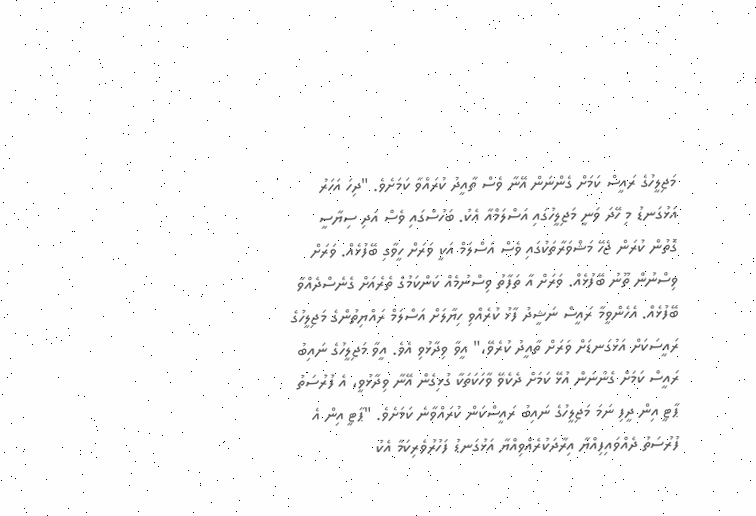މަޖިލީހުގެ ރައީސް ކަމަށް ގެންނަން އޭނާ ވެސް ތާއީދު ކުރައްވާ ކަމަށެވެ. "ދިހަ އަހަރު އަޅުގަނޑު މި ހޭދަ ވަނީ މަޖިލީހުގައި އަސްލަމްއާ އެކު. ބަހުސްގައި ވެސް އަދި ސިޔާސީ ގޮތުން ކުރަން ޖެހޭ މަޝްވަރާތަކުގައި ވެސް އަސްލަމް އަކީ ވަރަށް ހީވާގި ބޭފުޅެއް. ވަރަށް ވިސްނުން ތޫނު ބޭފުޅެއް. ވަރަށް އާ ތަފާތު ވިސްނުމެއް ކަންކަމުގެ ތެރެއަށް ގެނެސްދެއްވާ ބޭފުޅެއް. އެހެންވީމާ ރައީސް ނަޝީދު ފާޅު ކުރެއްވި ހިޔާލަށް އަސްލަމް ރައްޔިތުންގެ މަޖިލީހުގެ ރައީސަކަށް އަޅުގަނޑަށް ވަރަށް ތާއީދު ކުރެވޭ،" އީވާ ވިދާޅުވި އެވެ. އީވާ މަޖިލީހުގެ ނައިބު ރައީސް ކަމަށް ގެންނަން އުޅޭ ކަމަށް ދެކެވޭ ވާހަކަތަކާ ގުޅިގެން އޭނާ ވިދާޅުވީ، އެ ފުރުސަތު ޕާޓީ އިން ދީފި ނަމަ މަޖިލީހުގެ ނައިބު ރައީސްކަން ކުރައްވާނެ ކަމަށެވެ. "ޕާޓީ އިން އެ ފުރުސަތު ދެއްވައިފިއްޔާ އިރާދަކުރެއްވިއްޔާ އަޅުގަނޑު ފަހުރުވެރިކަމާ އެކު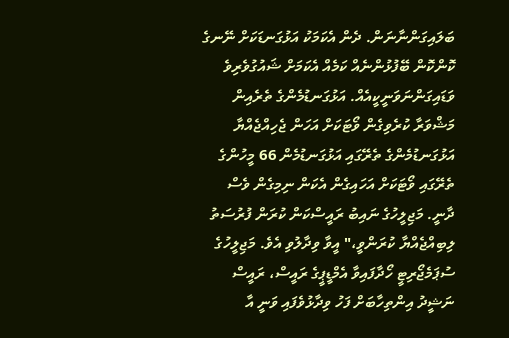ބަލައިގަންނާނަން. ދެން އެކަމަކު އަޅުގަނޑަކަށް ނޭނގެ ކޮންކޮން ބޭފުޅުންނެއް ކަމެއް އެކަމަށް ޝައުގުވެރިވެ ވަޑައިގަންނަވަނީކީއެއް. އަޅުގަނޑުމެންގެ ތެރެއިން މަޝްވަރާ ކުރެވިގެން ވޯޓަކަށް އަހަން ޖެހިއްޖެއްޔާ އަޅުގަނޑުމެންގެ ތެރޭގައި އަޅުގަނޑުމެން 66 މީހުންގެ ތެރޭގައި ވޯޓަކަށް އަހައިގެން އެކަން ނިމިގެން ވެސް ދާނީ. މަޖިލީހުގެ ނައިބު ރައީސްކަން ކުރަން ފުރުސަތު ލިބިއްޖެއްޔާ ކުރަންވީ،" އީވާ ވިދާލުވި އެވެ. މަޖިލީހުގެ ސުޕަމެޖޯރިޓީ ހޯދާފައިވާ އެމްޑީޕީގެ ރައީސް، ރައީސް ނަޝީދު އިންތިހާބަށް ފަހު ވިދާޅުވެފައި ވަނީ އާ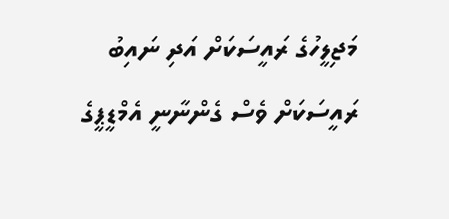މަޖިލީހުގެ ރައީސަކަށް އަދި ނައިބު ރައީސަކަށް ވެސް ގެންނާނީ އެމްޑީޕީގެ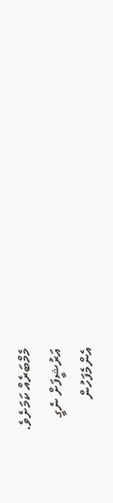މެމްބަރެއް ކަމަށެވެ.
އަރުޝީފަށް ނެގީ
އެންމެފަހުން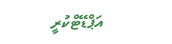އަޕްޑޭޓްކުރީ